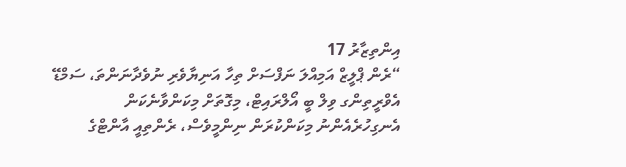އިންތިޒާރު 17
“ރެން ޕްލީޒް އަމިއްލަ ނަފްސަށް ތިހާ އަނިޔާވެރި ނުވެދާނަންތަ، ސަމްޑޭ އެވްރީތިންގ ވިލް ބީ އޯލްރައިޓް، މިގޮތަށް މިކަންވާނެކަން އެނގިހުރެއެންނު މިކަންކުރަން ނިންމީވެސް، ރެންތިއީ އާންޓްގެ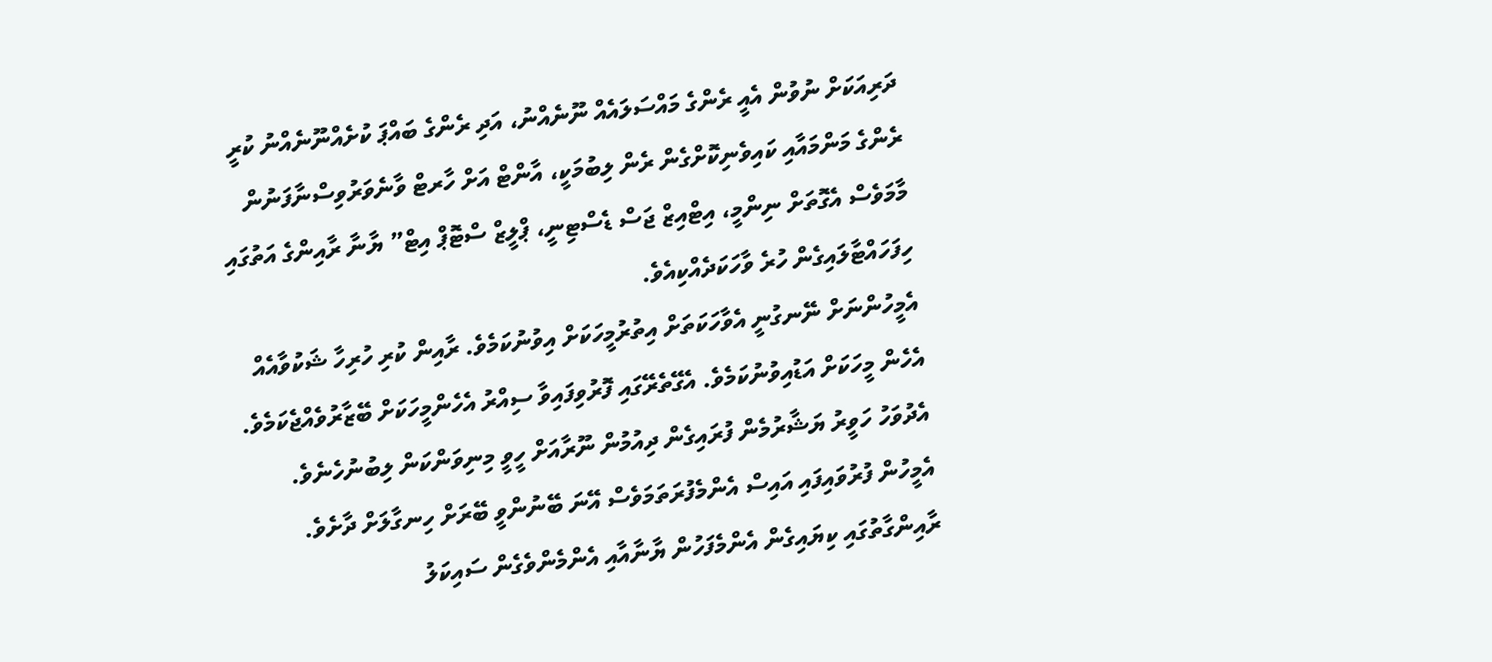ދަރިއަކަށް ނުވުން އެއީ ރެންގެ މައްސަލައެއް ނޫނެއްނު، އަދި ރެންގެ ބައްޕަ ކުށެއްނޫނެއްނު ކުރީ ރެންގެ މަންމައާއި ކައިވެނިކޮށްގެން ރެން ލިބުމަކީ، އާންޓް އަށް ހާރޓް ވާނެވަރުވިސްނާފަނުން މާމަވެސް އެގޮތަށް ނިންމީ، އިޓްއިޒް ޖަސް ޑެސްޓިނީ، ޕްލީޒް ސްޓޮޕް އިޓް” ޔާނާ ރާއިންގެ އަތުގައި ހިފަހައްޓާލައިގެން ހުރެ ވާހަކަދެއްކިއެވެ.
އެމީހުންނަށް ނޭނގުނީ އެވާހަކަތަށް އިތުރުމީހަކަށް އިވުނުކަމެވެ. ރާއިން ކުރި ހުރިހާ ޝަކުވާއެއް އެހެން މީހަކަށް އަޑުއިވުނުކަމެވެ. އެގޭތެރޭގައި ފޮރުވިފައިވާ ސިއްރު އެހެންމީހަކަށް ބޭޒާރުވެއްޖެކަމެވެ.
އެދުވަހު ހަވީރު ޔަޝާރުމެން ފުރައިގެން ދިއުމުން ނޫރާއަށް ހީވީ މިނިވަންކަން ލިބުނުހެނެވެ. އެމީހުން ފުރުވައިފައި އައިސް އެންމެފުރަތަމަވެސް އޭނަ ބޭނުންވީ ބޭރަށް ހިނގާލަށް ދާށެވެ. ރާއިންގާތުގައި ކިޔައިގެން އެންމެފަހުން ޔާނާއާއި އެންމެންވެގެން ސައިކަލު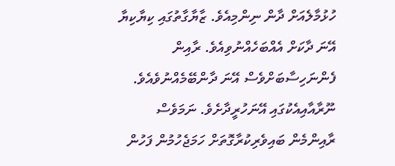ހުޅުމާލެއަށް ދާން ނިންމިއެވެ. ޒާޔާގާތުގައި ކިޔާކިޔާ އޭނަ ދާކަށް އެއްބަހެއްނުވިއެވެ. ރާއިން ފެންނަހިސާބަށްވެސް އޭނަ ދާންބޭމެއްނުވެއެވެ. ނޫރާއާއިއެކުގައި އޭނަހުރީދާށެވެ. ނަމަވެސް ރާއިންމެން ބައިވެރިކުރާގޮތަށް ހަމަޖެހުމުން ފަހުން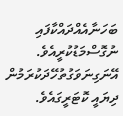ބަހަނާއެއްދައްކާފައި ނުގޮސްމަޑުކުރީއެވެ. އޭނަގިނަވަގުތުހޭދަކުރަމުން ދިޔައީ ކޮޓަރީގައެވެ.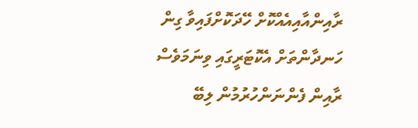ރާއިންއާއިއެއްކޮށް ހޭދަކޮށްފައިވާ ގިން ހަނދާންތަށް އެކޮޓަރީގައި ވިނަމަވެސް ރާއިން ފެންނަންހުރުމުން ލިބޭ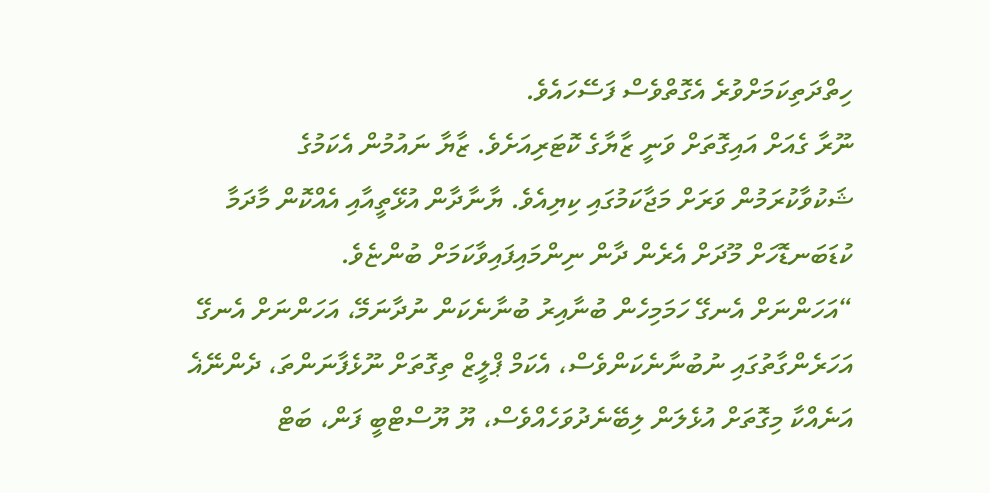ހިތްދަތިކަމަށްވުރެ އެގޮތްވެސް ފަސޭހައެވެ.
ނޫރާ ގެއަށް އައިގޮތަށް ވަނީ ޒާޔާގެ ކޮޓަރިއަށެވެ. ޒާޔާ ނައުމުން އެކަމުގެ ޝަކުވާކުރަމުން ވަރަށް މަޖާކަމުގައި ކިޔިއެވެ. ޔާނާދާން އުޅޭތީއާއި އެއްކޮން މާދަމާ ކުޑަބަނޑޮހަށް މޫދަށް އެރެން ދާން ނިންމައިފައިވާކަމަށް ބުންޏެވެ.
“އަހަންނަށް އެނގޭ ހަމަމިހެން ބުނާއިރު ބުނާނެކަން ނުދާނަމޭ، އަހަންނަށް އެނގޭ އަހަރެންގާތުގައި ނުބުނާނެކަންވެސް، އެކަމް ޕްލީޒް ތިގޮތަށް ނޫޅެފާނަންތަ، ދެންނޭޣެ އަނެއްކާ މިގޮތަށް އުޅެލަން ލިބޭނެދުވަހެއްވެސް، ޔޫ ޔޫސްޓްބީ ފަން، ބަޓް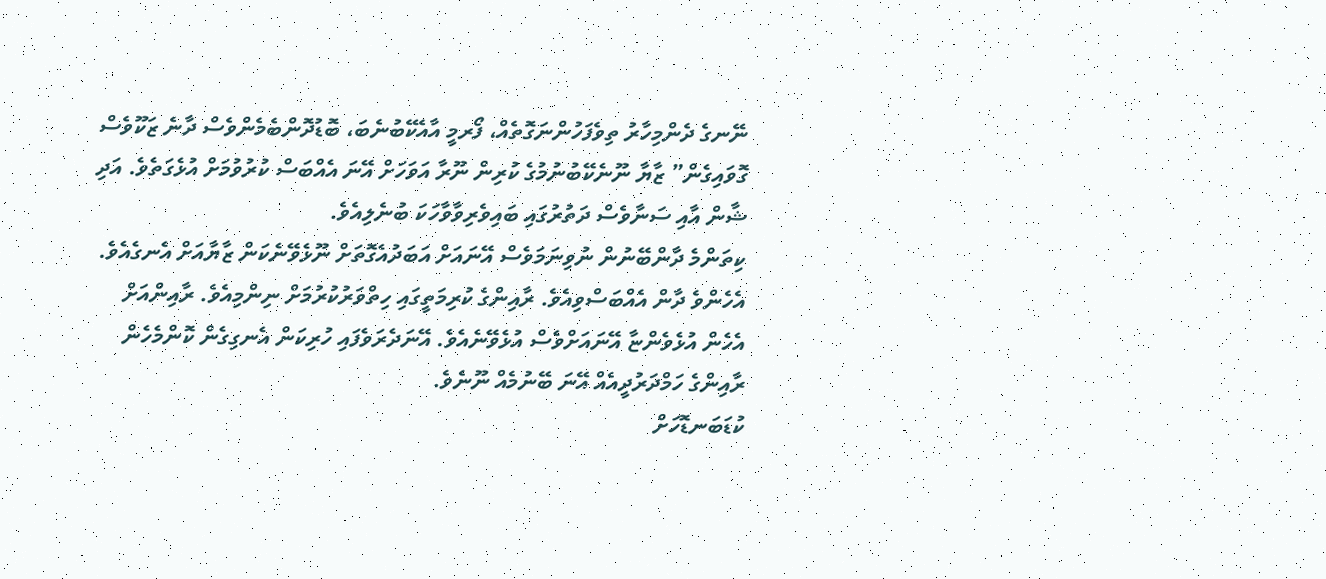ނޭނގެ ދެންމިހާރު ތިވެފަހުންނަގޮތެއް، ފޯރމީ އާއެކޭބުނެބަ، ބޮޑުދޮންބެމެންވެސް ދާނެ ޒަކޫވެސް ގޮވައިގެން” ޒާޔާ ނޫނެކޭބުނުމުގެ ކުރިން ނޫރާ އަވަހަށް އޭނަ އެއްބަސް ކުރުވުމަށް އުޅެގަތެވެ. އަދި ޝާން އާއި ސަނާވެސް ދަތުރުގައި ބައިވެރިވާވާހަކަ ބުނެލިއެވެ.
ކިތަންމެ ދާންބޭނުން ނުވިނަމަވެސް އޭނައަށް އަބަދުއެގޮތަށް ނޫޅެވޭނެކަން ޒާޔާއަށް އެނގެއެވެ. އެހެންވެ ދާން އެއްބަސްވިއެވެ. ރާއިންގެ ކުރިމަތީގައި ހިތްވަރުކުރުމަށް ނިންމިއެވެ. ރާއިންއަށް އެހެން އުޅެވެންޏާ އޭނައަށްވެސް އުޅެވޭނެއެވެ. އޭނަދެރަވެފައި ހުރިކަން އެނގިގެން ކޮންމެހެން ރާއިންގެ ހަމްދަރުދީއެއް އޭނަ ބޭނުމެއް ނޫނެވެ.
ކުޑަބަނޑޮހަށް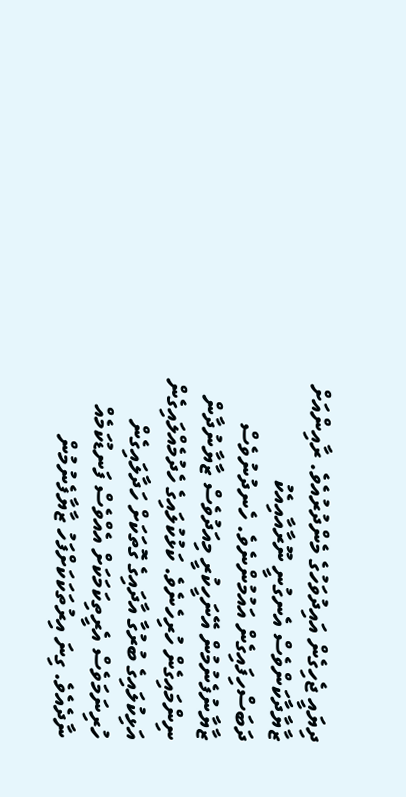ދިޔައީ ޖެހިގެން އައިދުވަހުގެ މެންދުރުއެވެ. ރާއިންއަށް ޒާޔާދާކަންވެސް އެނގުނީ ނޫރާއާއިއެކު ދަބަސްހިފައިގެން އައުމުންނެވެ. ހެނދުނުވެސް ޒާޔާނުފެނުމުން އޭނަހީކުރީ މިއަދުވެސް ޒާޔާނުދާން ނިންމައިގެން ހުރިހެނެވެ. ކަޅުކުލައިގެ ހެދުމެއްލައިގެން އަޅިކުލައިގެ ބުރުގާ އާދައިގެ ގޮތަކަށް ހަދާލައިގެން ހުރިނަމަވެސް އެރީތިކަމަކަށް އެއްވެސް ފަނޑުކަމެއް ނާދެއެވެ. ގިނަ އިރުތަކަކަށްފަހު ޒާޔާފެނުމުން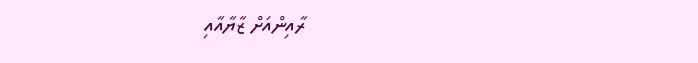ރާއިންއަށް ޒާޔާއާއި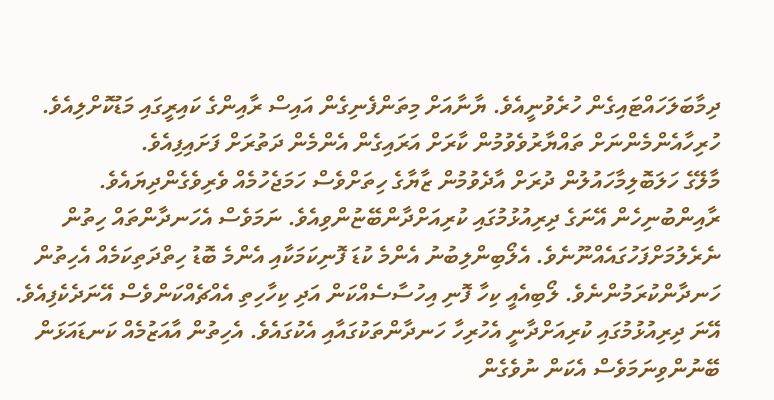ދިމާބަލަހައްޓައިގެން ހުރެވުނީއެވެ. ޔާނާއަށް މިތަންފެނިގެން އައިސް ރާއިންގެ ކައިރީގައި މަޑުކޮށްލިއެވެ. ހުރިހާއެންމެންނަށް ތައްޔާރުވެވުމުން ކާރަށް އަރައިގެން އެންމެން ދަތުރަށް ފަށައިފިއެވެ.
މާލޭގެ ހަލަބޮލިމާހައުލުން ދުރަށް އާދެވުމުން ޒާޔާގެ ހިތަށްވެސް ހަމަޖެހުމެއް ވެރިވެގެންދިޔައެވެ. ރާއިންބުނިހެން އޭނަގެ ދިރިއުޅުމުގައި ކުރިއަށްދާންބޭޏުންވިއެވެ. ނަމަވެސް އެހަނދާންތައް ހިތުން ނެރެލުމަށްފަހުގައެއްނޫނެވެ. އެލޯބިންލިބުނު އެންމެ ކުޑަ ފޮނިކަމަކާއި އެންމެ ބޮޑު ހިތްދަތިކަމެއް އެހިތުން ހަނދާންކުރަމުންނެވެ. ލޯބިއެއީ ކިހާ ފޮނި އިހުސާސެއްކަން އަދި ކިހާހިތި އެއްޗެއްކަންވެސް އޭނަދެކެފިއެވެ. އޭނަ ދިރިއުޅުމުގައި ކުރިއަށްދާނީ އެހުރިހާ ހަނދާންތަކުގައާއި އެކުގައެވެ. އެހިތުން އާއަޒުމެއް ކަނޑައަޅަން ބޭނުންވިނަމަވެސް އެކަން ނުވެގެން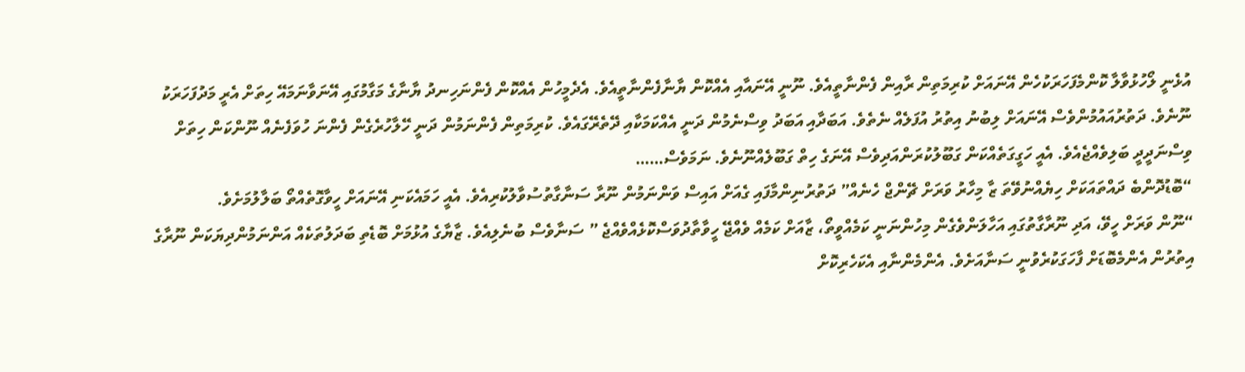އުޅެނީ ލޯހުޅުވާލާ ކޮންމެފަހަރަކުހެން އޭނައަށް ކުރިމަތިން ރާއިން ފެންނާތީއެވެ. ނޫނީ އޭނައާއި އެއްކޮން ޔާނާފެންނާތީއެވެ. އެދެމީހުން އެއްކޮން ފެންނަހިނދު ޔާނާގެ މަގާމުގައި އޭނަވާނަމައޭ ހިތަށް އެރީ މަދުފަހަރަކު ނޫނެވެ. ދަތުރުއައުމުންވެސް އޭނައަށް ލިބުނު އިތުރު އުފަލެއް ނެތެވެ. އަބަދާއި އަބަދު ވިސްނެމުން ދަނީ އެއްކަމަކާއި ދޭތެރޭގައެވެ. ކުރިމަތިން ފެންނަމުން ދަނީ ހޭލާހުރެގެން ފެންނަ ހުވަފެނެއް ނޫންކަން ހިތަށް ވިސްނަދީދީ ބަލިވެއްޖެއެވެ. އެއީ ހަގީގަތެއްކަން ގަބޫލުކުރަންއަދިވެސް އޭނަގެ ހިތް ގަބޫލެއްނޫނެވެ. ނަމަވެސް……
“ބޮޑުދޮންބެ ދައްތައަކަށް ހިޔެއްނުވޭތަ ޒާ މިހާރު ވަރަށް ޗޭންޖް ހެނެއް” ދަތުރުނިންމާފައި ގެއަށް އައިސް ވަންނަމުން ނޫރާ ސަނާގާތުސުވާލުކުރިއެވެ. އެއީ ހަމައެކަނި އޭނައަށް ހީވާގޮތެއްތޯ ބަލާލުމަށެވެ.
“ނޫން ވަރަށް ހީވޭ، އަދި ނޫރާގާތުގައި އަހާލަންވެގެން މިހުންނަނީ ކަމެއްވީތޯ، ޒާއަށް ކަމެއް ވެއްޖޭ ހީވާތާދުވަސްކޮޅެއްވެއްޖެ ” ސަނާވެސް ބުނެލިއެވެ. ޒާޔާގެ އުޅުމަށް ބޮޑެތި ބަދަލުތަކެއް އަންނަމުންދިޔަކަން ނޫރާގެ އިތުރުން އެންމެބޮޑަށް ފާހަގަކުރެވުނީ ސަނާއަށެވެ. އެންމެންނާއި އެކަހެރިކޮށް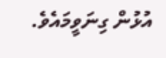އުޅުން ގިނަވީމައެވެ.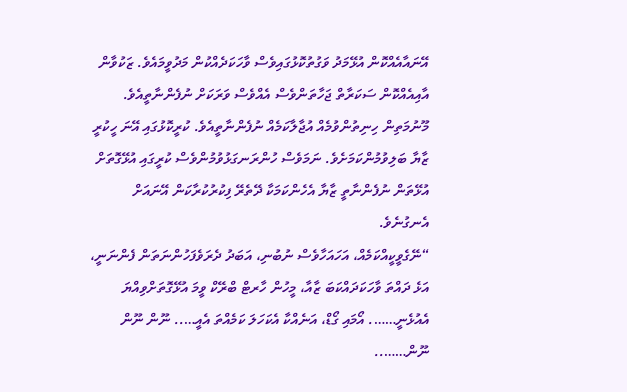އޭނައާއެއްކޮން އުޅޭމަދު ވަގުތުކޮޅުގައިވެސް ވާހަކަދެއްކުން މަދުވީމައެވެ. ޒަކުވާން އާއިއެއްކޮން ސަކަރާތް ޖަހާތަންވެސް އެއްވެސް ވަރަކަށް ނުފެންނާތީއެވެ. މޫނުމަތިން ހިނިތުންވުމެއް އުޖާލާކަމެއް ނުފެންނާތީއެވެ. ކުރީކޮޅުގައި އޭނަ ހީކުރީ ޒާޔާ ބަލިވުމުންކަމަށެވެ. ނަމަވެސް ހުންރަނގަޅުވުމުންވެސް ކުރީގައި އުޅޭގޮތަށް އުޅޭތަން ނުފެންނާތީ ޒާޔާ އެހެންކަމަކާ ދޭތެރޭ ފިކުރުކުރާކަން އޭނައަށް އެނގުނެވެ.
“ނޭގެވީކީއްކަމެއް، އަހައަހާވެސް ނުބުނި، އަބަދު ދެރަވެފަހުންނަތަން ފެންނަނީ، އަޅެ ދައްތަ ވާހަކަދައްކަބަ ޒާއާ، މީހުން ހާރޓް ބްރޭކް ވީމަ އުޅޭގޮތަށްވިއްޔަ އެއުޅެނީ……. އޯމައި ގޯޑް، އަނެއްކާ އެކަހަލަ ކަމެއްތަ އެއީ….. ނޫން ނޫން ނޫން……..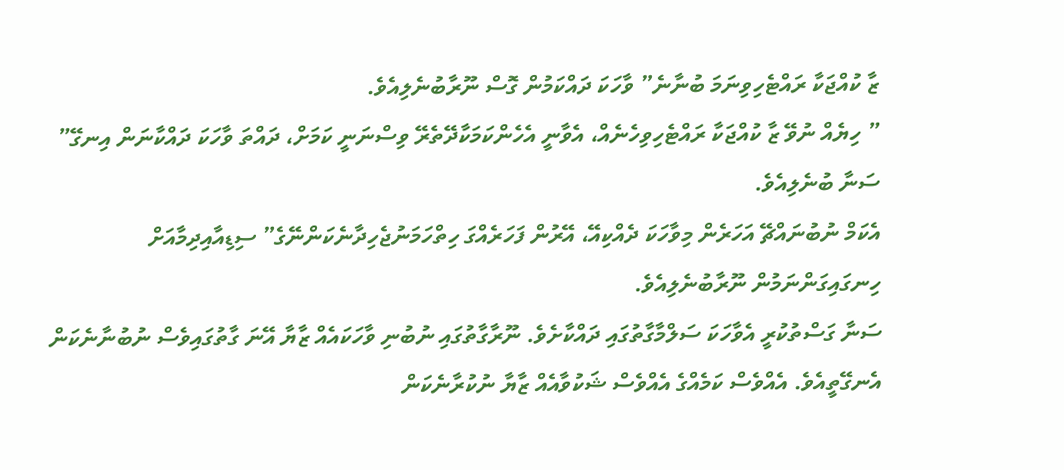ޒާ ކުއްޖަކާ ރައްޓެހިވިނަމަ ބުނާނެ” ވާހަކަ ދައްކަމުން ގޮސް ނޫރާބުނެލިއެވެ.
” ހިޔެއް ނުވޭ ޒާ ކުއްޖަކާ ރައްޓެހިވިހެނެއް، އެވާނީ އެހެންކަމަކާދޭތެރޭ ވިސްނަނީ ކަމަށް، ދައްތަ ވާހަކަ ދައްކާނަން އިނގޭ” ސަނާ ބުނެލިއެވެ.
އެކަމް ނުބުނައްޗޭ އަހަރެން މިވާހަކަ ދެއްކިއޭ، އޭރުން ފަހަރެއްގަ ހިތްހަމަނުޖެހިދާނެކަންނޭގެ” ސިޑިއާއިދިމާއަށް ހިނގައިގަންނަމުން ނޫރާބުނެލިއެވެ.
ސަނާ ގަސްތުކުރީ އެވާހަކަ ސަލްމާގާތުގައި ދައްކާށެވެ. ނޫރާގާތުގައި ނުބުނި ވާހަކައެއް ޒާޔާ އޭނަ ގާތުގައިވެސް ނުބުނާނެކަން އެނގޭތީއެވެ. އެއްވެސް ކަމެއްގެ އެއްވެސް ޝަކުވާއެއް ޒާޔާ ނުކުރާނެކަން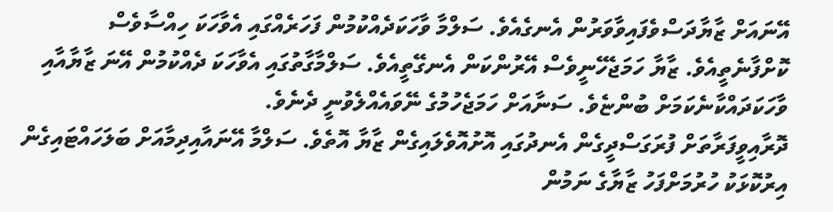އޭނައަށް ޒާޔާދަސްވެފައިވާވަރުން އެނގެއެވެ. ސަލްމާ ވާހަކަދެއްކުމުން ފަހަރެއްގައި އެވާހަކަ ހިއްސާވެސް ކޮށްފާނެތީއެވެ. ޒާޔާ ހަމަޖެހޭނީވެސް އޭރުންކަން އެނގޭތީއެވެ. ސަލްމާގާތުގައި އެވާހަކަ ދެއްކުމުން އޭނަ ޒާޔާއާއި ވާހަކަދައްކާނެކަމަށް ބުންޏެވެ. ސަނާއަށް ހަމަޖެހުމުގެ ނޭވައެއްލެވުނީ ދެނެވެ.
ދޮރާއިވީފަރާތަށް ފުރަގަސްދީގެން އެނދުގައި އޮށުއޮވެލައިގެން ޒާޔާ އޮތެވެ. ސަލްމާ އޭނައާއިދިމާއަށް ބަލަހައްޓައިގެން އިރުކޮޅަކު ހުރުމަށްފަހު ޒާޔާގެ ނަމުން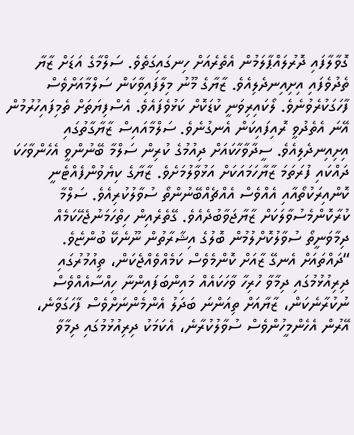ގޮވާލާފައި ދޮރުލައްޕާލަމުން އެތެރެއަށް ހިނގައިގަތެވެ. ސަލްމާގެ އަޑަށް ޒާޔާ ތެދުވެފައި އިށިއިނދެލިއެވެ. ޒާޔާގެ މޫނު މިލާފައިވާކަން ސަލްމާއަށްވެސް ފާހަގަކުރެވުނެވެ. ލޯކައިރިވަނީ ކުޑަކޮށް ކަޅުވެފައެވެ. އެސްފިޔަތަށް ތެމިފައިހުރުމުން އޭނަ އެތެދުވީ ރޮއިފައިކަން އެނގުނެވެ. ސަލްމާއައިސް ޒާޔާގާތުގައި އިށިއިނދެލިއެވެ. ސީދާވާހާކައަށް ދިއުމުގެ ކުރިން ސަލްމާ ބޭނުންވީ އެހެންވާހަކަ ދައްކައި ފުރަތަމަ ޒާޔާހަމައަކަށް އަޅުވާލުމަށެވެ. ޒާޔާގެ ކިޔެވުންފެއްޓެނީ ކޮންއިރަކުތޯއާއި އެއްވެސް އެއްޗެއްބޭނުންތޯ ސުވާލުކުރިއެވެ. ސަލްމާ ކުރާކޮންމެސުވާލަކަށް ޒާޔާޖަވާބުދެއެވެ. ގޭތެރެއިން ހިތްހަމަނުޖެހޭކަމެއް ދިމާވަނީތޯ ސުވާލުކޮށްލުމުން ބޮލުގެ އިޝާރާތުން ނޫނެކޭ ބުންޏެވެ.
“ދައްތައަށް އެނގޭ ޒާއަށް ކޮންމެވެސް ކަމެއްވެއްޖެކަން، ތިއުމުރުގައި ދިރިއުޅުމުގައި ދިމާވާ ހުރިހާ ވާހަކައެއް މައިންބަފައިންނާ ހިއްސާއެއްވެސް ނުކުރާނެކަން، ޒާޔާއަށް ތިއަންނަ ބަދަލު އެންމެންނަށްވެސް ފާހަގަވާނެ، އޭރުން އެހެންމީހުންވެސް ސުވާލުކުރާނެ، އެކަމަކު ދިރިއުޅުމުގައި ދިމާވާ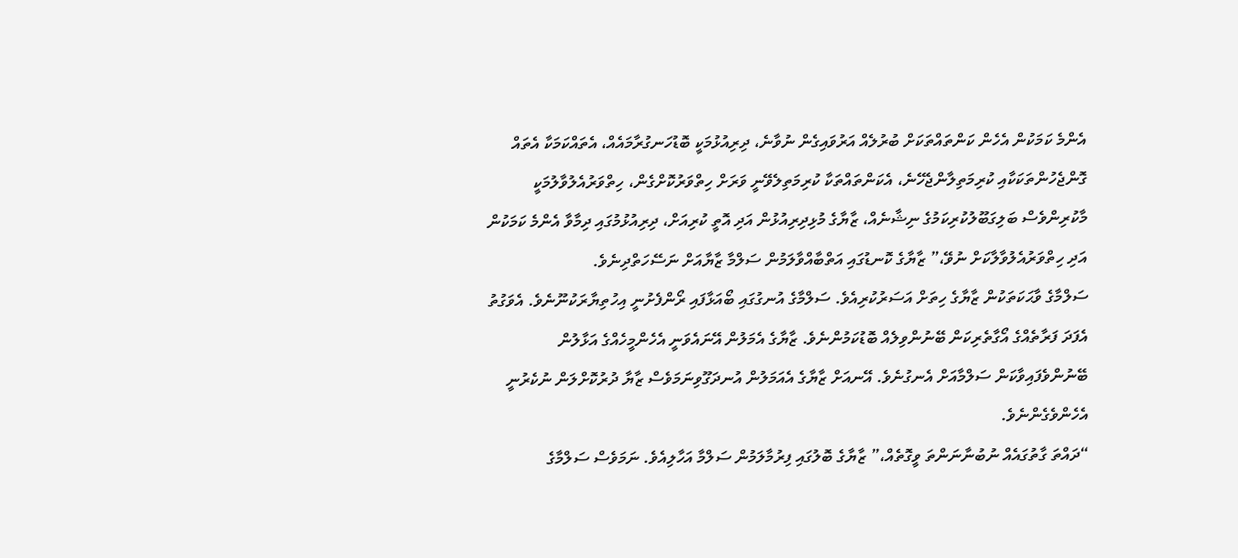އެންމެ ކަމަކުން އެހެން ކަންތައްތަކަށް ބުރުލެއް އަރުވައިގެން ނުވާނެ، ދިރިއުޅުމަކީ ބޮޑުހަނގުރާމައެއް، އެތައްކަމަކާ އެތައް ގޮންޖެހުންތަކަކާއި ކުރިމަތިލާންޖެހޭނެ، އެކަންތައްތަކާ ކުރިމަތިލެވޭނީ ވަރަށް ހިތްވަރުކޮށްގެން، ހިތްވަރުއެލުވާލުމަކީ މާކުރިންވެސް ބަލިގަބޫލުކުރިކަމުގެ ނިޝާނެއް، ޒާޔާގެ މުޅިދިރިއުޅުން އަދި އޮތީ ކުރިއަށް، ދިރިއުޅުމުގައި ދިމާވާ އެންމެ ކަމަކުން އަދި ހިތްވަރުއެލުވާލާކަށް ނުވޭ،” ޒާޔާގެ ކޮނޑުގައި އަތްބާއްވާލަމުން ސަލްމާ ޒާޔާއަށް ނަސޭހަތްދިނެވެ.
ސަލްމާގެ ވާޙަކަތަކުން ޒާޔާގެ ހިތަށް އަސަރުކުރިއެވެ. ސަލްމާގެ އުނގުގައި ބޯއަޅާފައި ރޯންފެށުނީ އިހުތިޔާރަކުނޫނެވެ. އެވަގުތު އެފަދަ ފަރާތެއްގެ އޯގާތެރިކަން ބޭނުންވިލެއް ބޮޑުކަމުންނެވެ. ޒާޔާގެ އެމަލުން އޭނައެވަނީ އެހެންމީހެއްގެ އަޅާލުން ބޭނުންވެފައިވާކަން ސަލްމާއަށް އެނގުނެވެ. އޭނއަށް ޒާޔާގެ އެއަމަލުން އުނދަގޫވިނަމަވެސް ޒާޔާ ދުރުކޮށްލަން ނުކެރުނީ އެހެންވެގެންނެވެ.
“ދައްތަ ގާތުގައެއް ނުބުނާނަންތަ ވީގޮތެއް،” ޒާޔާގެ ބޮލުގައި ފިރުމާލަމުން ސަލްމާ އަހާލިއެވެ. ނަމަވެސް ސަލްމާގެ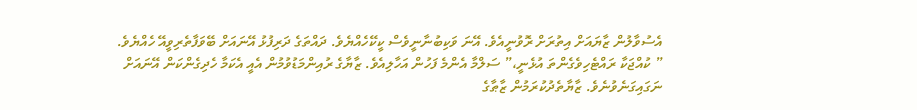އެސުވާލުން ޒާޔައަށް އިތުރަށް ރޮވުނީއެވެ. އޭނަ ވަކިބުނާނީވެސް ކީކޭހެއްޔެވެ. ދައްތަގެ ދަރިފުޅު އޭނައަށް ބޭވަފާތެރިވީއޭ ހެއްޔެވެ.
” ކުއްޖަކާ ރައްޓެހިވެގެންތަ އުޅެނީ،” ސަލްމާ އެންމެ ފަހުން އަހާލިއެވެ. ޒާޔާގެ ރުއިންމަޑުވުމުން އެއީ އެކަމާ ހެދިގެންކަން އޭނައަށް ނަގައިގަނެވުނެވެ. ޒާޔާތެދުކުރަމުން ޒާޠާގެ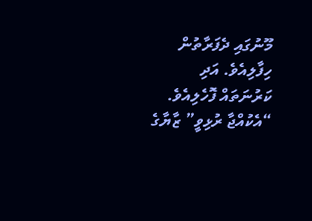މޫނުގައި ދެފަރާތުން ހިފާލިއެވެ. އަދި ކަރުނަތައް ފޮހެލިއެވެ.
“އެކުއްޖާ ރުޅިވީ” ޒާޔާގެ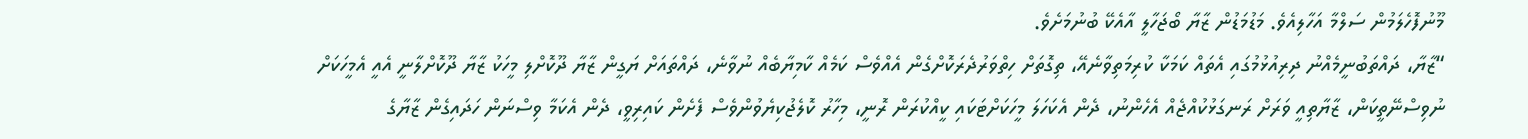މޫނުފޮހެލަމުން ސަލްމާ އަހާލިއެވެ. މަޑުމަޑުން ޒާޔާ ބޯޖަހާލީ އާއެކޭ ބުނުމަށެވެ.
“ޒާޔާ، ދައްތަބުނީމެއްނު ދިރިއުޅުމުގައި އެތައް ކަމަކާ ކުރިމަތިވާނެއޭ، ތިގޮތަށް ހިތްވަރުދެރަކޮށްގެން އެއްވެސް ކަމެއް ކާމިޔާބެއް ނުވާނެ، ދައްތައަށް ޔަގީން ޒާޔާ ދޫކޮށްލި މީހަކު ޒާޔާ ދޫކޮށްލާނީ އެއީ އެމީހަކަށް ނުވިސްނޭތީކަން، ޒާޔާތިއީ ވަރަށް ރަނގަޅުކުއްޖެއް އެހެންނު، ދެން އެކަހަލަ މީހަކަށްޓަކައި ކީއްކުރަން ރޮނީ، މިހާރު ކޮލެޖުކިޔެވުންވެސް ފެށެން ކައިރިވީ، ދެން އެކަމާ ވިސްނަން ހަދައިގެން ޒާޔާގެ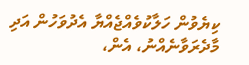ކިޔެވުން ހަލާކުވެއްޖެއްޔާ އެދުވަހުން އަދި މާދެރަވާނެއްނު، އެން،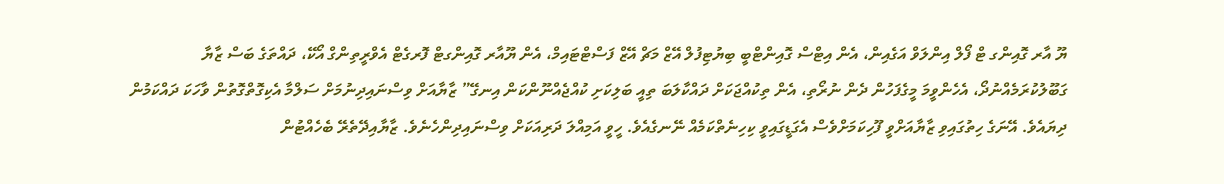ޔޫ އާރ ގޮއިންގ ޓް ފޯލް އިންލަވް އަގެއިން، އެން އިޓްސް ގޮއިންޓްބީ ބިޔުޓިފުލް އޭޒް މަޗް އޭޒް ފަސްޓްޓައިމް، އެން ޔޫއާރ ގޮއިންގޓް ފޮރގެޓް އެވްރީތިންގް އޯކޭ، ދައްތަގެ ބަސް ޒާޔާ ގަބޫލުކުރަމެއްނުދޯ، އެހެންވީމަ މީގެފަހުން ދެން ނުރޯތި، އެން ތިކުއްޖަކަށް ދައްކާލަބަ ތިއީ ބަލިކަށި ކުއްޖެއްނޫންކަން އިނގޭ” ޒާޔާއަށް ވިސްނައިދިނުމަށް ސަލްމާ އެކިގޮތްގޮތުން ވާހަކަ ދައްކަމުން ދިޔައެވެ. އޭނަގެ ހިތުގައިވި ޒާޔާއަށްވީ ފޫހިކަމަށްވެސް އެގަޑީގައިވީ ކިހިނެތްކަމެއް ނޭނގެއެވެ. ހީވީ އަމިއްލަ ދަރިއަކަށް ވިސްނައިދިންހެނެވެ. ޒާޔާއިދޭތެރޭ ބެހެއްޓުން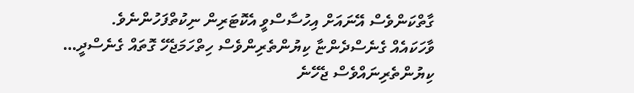ގާތްކަންވެސް އޭނައަށް އިހުސާސްވީ އެކޮޓަރިން ނިކުތްފަހުންނެވެ.
ވާހަކައެއް ގެނެސްދެންޏާ ކިޔުންތެރިންވެސް ހިތްހަމަޖެހޭ ގޮތައް ގެނެސްދީ… ކިޔުންތެރިނައްވެސް ޖެހޭނެ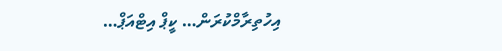އިހުތިރާމްކުރަން… ކީޕް އިޓްއަޕް…